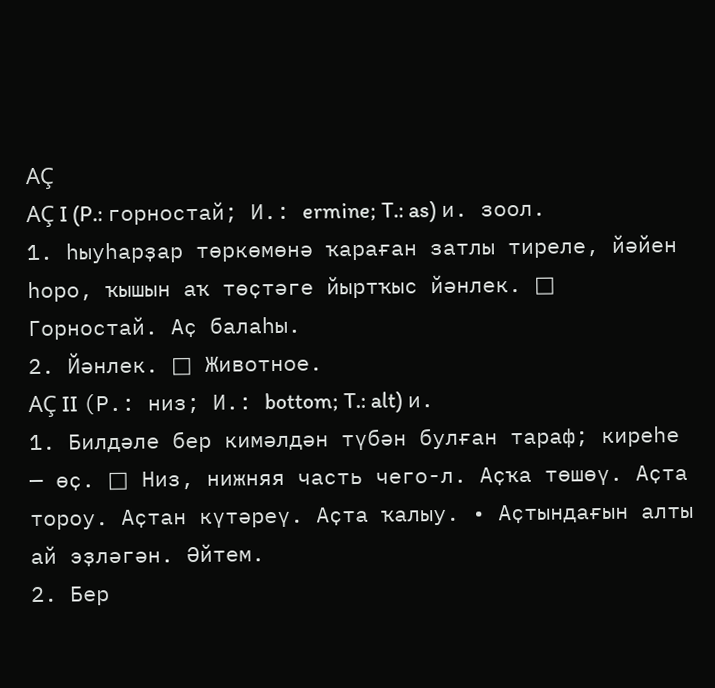AÇ
AÇ I (P.: горностай; И.: ermine; T.: as) и. зоол.
1. һыуһарҙар төркөмөнә ҡараған затлы тиреле, йәйен һоро, ҡышын аҡ төҫтәге йыртҡыс йәнлек. □ Горностай. Аҫ балаһы.
2. Йәнлек. □ Животное.
AÇ II (Р.: низ; И.: bottom; T.: alt) и.
1. Билдәле бер кимәлдән түбән булған тараф; киреһе — өҫ. □ Низ, нижняя часть чего-л. Аҫҡа төшөү. Аҫта тороу. Аҫтан күтәреү. Аҫта ҡалыу. • Аҫтындағын алты ай эҙләгән. Әйтем.
2. Бер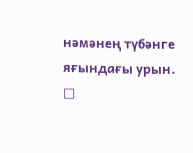нәмәнең түбәнге яғындағы урын.
□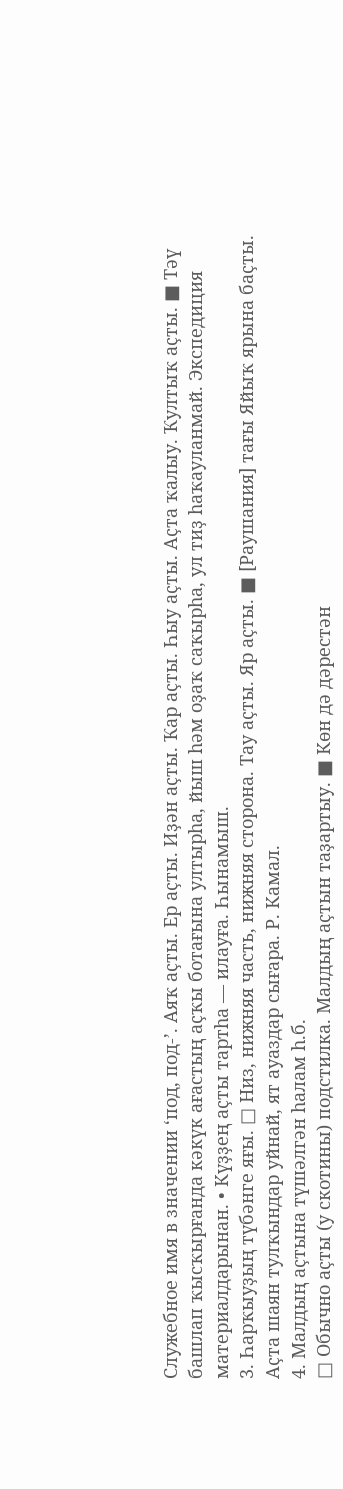Служебное имя в значении ‘под, под-’. Аяҡ аҫты. Ер аҫты. Иҙән аҫты. Ҡар аҫты. Һыу аҫты. Аҫта ҡалыу. Ҡултыҡ аҫты. ■ Тәү башлап ҡысҡырғанда кәкүк ағастың аҫҡы ботағына ултырһа, йыш һәм оҙаҡ саҡырһа, ул тиҙ һаҡауланмай. Экспедиция материалдарынан. • Күҙҙең аҫты тартһа — илауға. Һынамыш.
3. Һарҡыуҙың түбәнге яғы. □ Низ, нижняя часть, нижняя сторона. Тау аҫты. Яр аҫты. ■ [Раушания] тағы Яйыҡ ярына баҫты. Аҫта шаян тулҡындар уйнай, ят ауаздар сығара. Р. Камал.
4. Малдың аҫтына түшәлгән һалам һ.б.
□ Обычно аҫты (у скотины) подстилка. Малдың аҫтын таҙартыу. ■ Көн дә дәрестән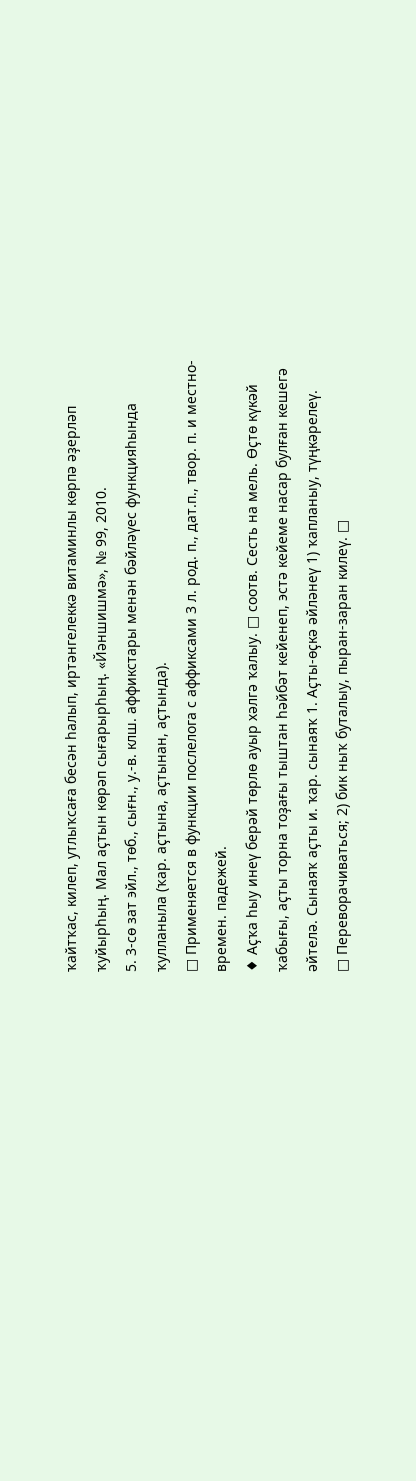ҡайтҡас, килеп, утлыҡсаға бесән һалып, иртәнгелеккә витаминлы көрпә әҙерләп ҡуйырһың. Мал аҫтын көрәп сығарырһың. «Йәншишмә», № 99, 2010.
5. 3-сө зат эйл., төб., сығн., у.-в. клш. аффикстары менән бәйләүес функцияһында ҡулланыла (ҡар. аҫтына, аҫтынан, аҫтында).
□ Применяется в функции послелога с аффиксами 3 л. род. п., дат.п., твор. п. и местно-времен. падежей.
♦ Аҫҡа һыу инеү берәй төрлө ауыр хәлгә ҡалыу. □ соотв. Сесть на мель. Өҫтө күкәй ҡабығы, аҫты торна тоҙағы тыштан һәйбәт кейенеп, эстә кейеме насар булған кешегә әйтелә. Сынаяҡ аҫты и. ҡар. сынаяҡ 1. Аҫты-өҫкә әйләнеү 1) ҡапланыу, түңкәрелеү.
□ Переворачиваться; 2) бик ныҡ буталыу, пыран-заран килеү. □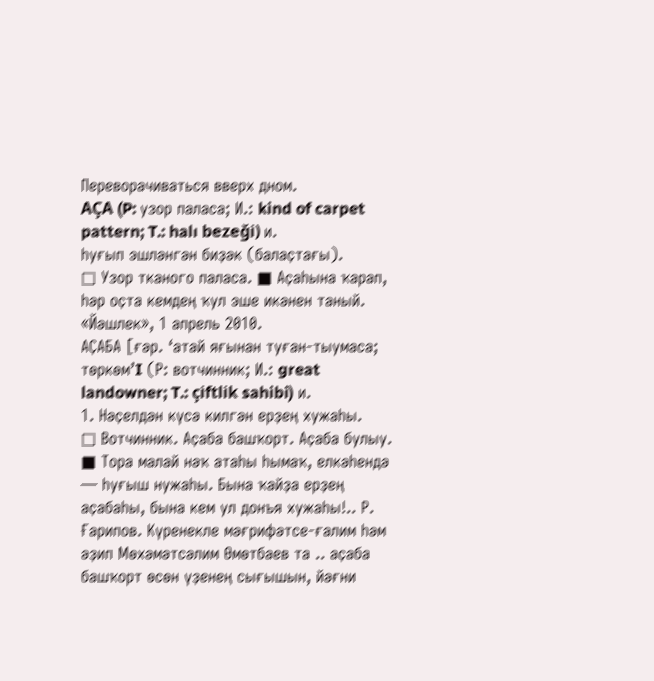Переворачиваться вверх дном.
AÇA (P: узор паласа; И.: kind of carpet pattern; T.: halı bezeği) и.
һуғып эшләнгән биҙәк (балаҫтағы).
□ Узор тканого паласа. ■ Аҫаһына ҡарап, һәр оҫта кемдең ҡул эше икәнен таный. «Йәшлек», 1 апрель 2010.
АҪАБА [ғәр. ‘атай яғынан туған-тыумаса; төркөм’I (Р: вотчинник; И.: great landowner; T.: çiftlik sahibi) и.
1. Нәҫелдән күсә килгән ерҙең хужаһы.
□ Вотчинник. Аҫаба башҡорт. Аҫаба булыу. ■ Тора малай нәҡ атаһы һымаҡ, елкәһендә — һуғыш нужаһы. Бына ҡайҙа ерҙең аҫабаһы, бына кем ул донъя хужаһы!.. Р. Ғарипов. Күренекле мәғрифәтсе-ғалим һәм әҙип Мөхәмәтсәлим Өмөтбаев та .. аҫаба башҡорт өсөн үҙенең сығышын, йәғни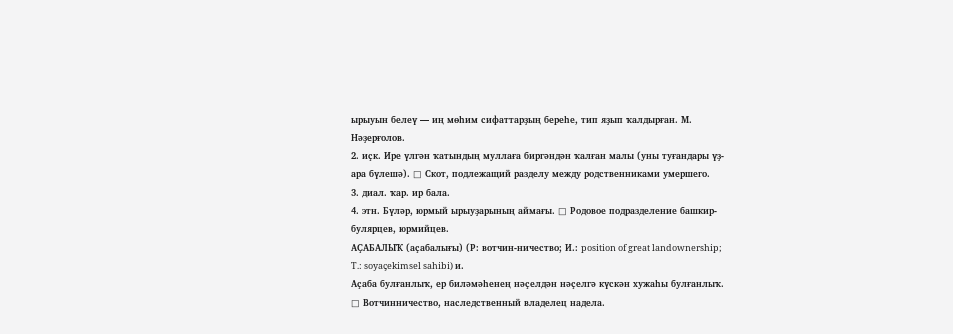ырыуын белеү — иң мөһим сифаттарҙың береһе, тип яҙып ҡалдырған. М. Нәҙерғолов.
2. иҫк. Ире үлгән ҡатындың муллаға биргәндән ҡалған малы (уны туғандары үҙ-ара бүлешә). □ Скот, подлежащий разделу между родственниками умершего.
3. диал. ҡар. ир бала.
4. этн. Бүләр, юрмый ырыуҙарының аймағы. □ Родовое подразделение башкир-булярцев, юрмийцев.
АҪАБАЛЫҠ (аҫабалығы) (Р: вотчин-ничество; И.: position of great landownership; T.: soyaçekimsel sahibi) и.
Аҫаба булғанлыҡ, ер биләмәһенең нәҫелдән нәҫелгә күскән хужаһы булғанлыҡ.
□ Вотчинничество, наследственный владелец надела.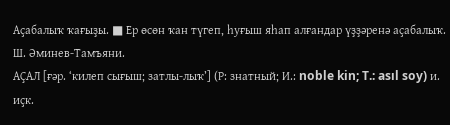Аҫабалыҡ ҡағыҙы. ■ Ер өсөн ҡан түгеп, һуғыш яһап алғандар үҙҙәренә аҫабалыҡ. Ш. Әминев-Тамъяни.
АҪАЛ [ғәр. ‘килеп сығыш; затлы-лыҡ’] (Р: знатный; И.: noble kin; T.: asıl soy) и. иҫк.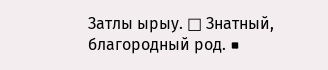Затлы ырыу. □ Знатный, благородный род. ■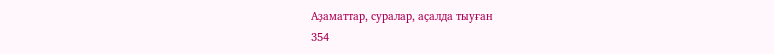Аҙаматтар, суралар, аҫалда тыуған
354